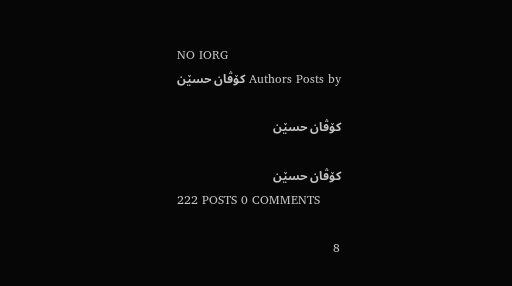NO IORG
Authors Posts by كۆڤان حسێن

كۆڤان حسێن

كۆڤان حسێن
222 POSTS 0 COMMENTS

8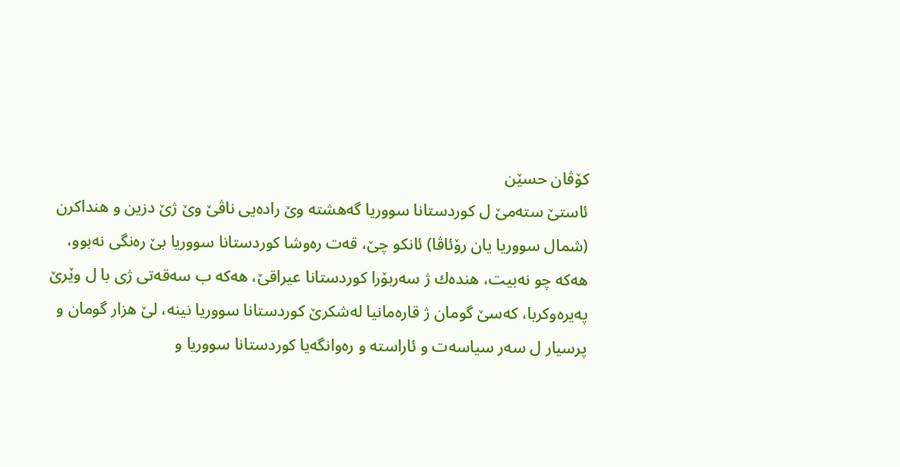كۆڤان حسێن
ئاستێ سته‌مێ ل كوردستانا سووریا گه‌هشته‌ وێ راده‌یى ناڤێ وێ ژێ دزین و هنداكرن (شمال سووریا یان رۆئاڤا) ئانكو چێ، قه‌ت ره‌وشا كوردستانا سووریا بێ ره‌نگى نه‌بوو، هه‌كه‌ چو نه‌بیت، هنده‌ك ژ سه‌ربۆرا كوردستانا عیراقێ، هه‌كه‌ ب سه‌قه‌تى ژی با ل وێرێ په‌یره‌وكربا، كه‌سێ گومان ژ قاره‌مانیا له‌شكرێ كوردستانا سووریا نینه‌، لێ هزار گومان و پرسیار ل سه‌ر سیاسه‌ت و ئاراسته‌ و ره‌وانگه‌یا كوردستانا سووریا و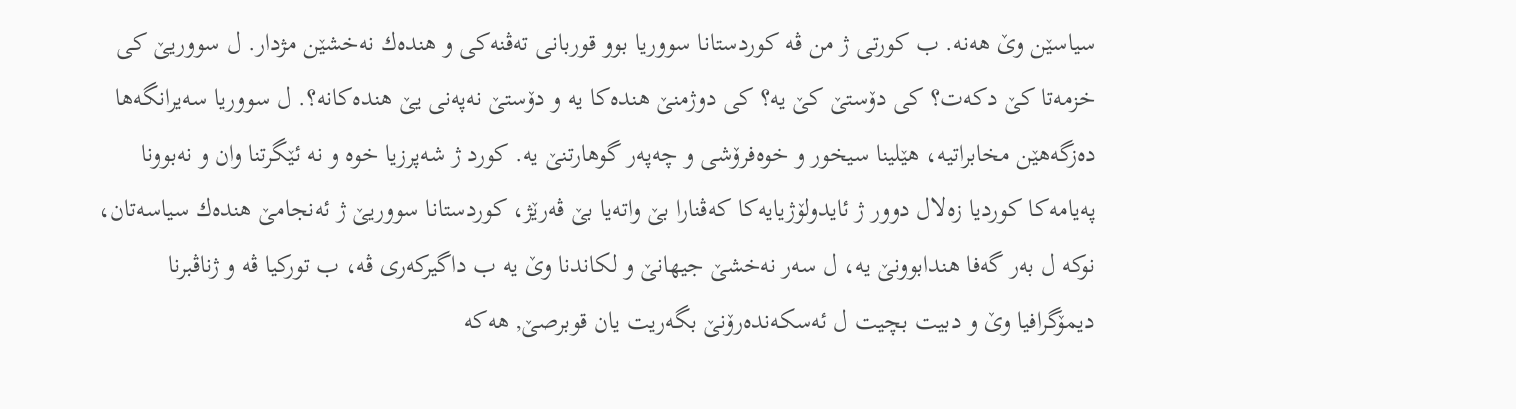سیاسێن وێ هه‌نه‌. ب كورتى ژ من ڤه‌ كوردستانا سووریا بوو قوربانى ته‌ڤنه‌كى و هنده‌ك نه‌خشێن مژدار. ل سووریێ كى خزمه‌تا كێ دكه‌ت؟ كى دۆستێ كێ یه‌؟ كى دوژمنێ هنده‌كا یه‌ و دۆستێ نه‌په‌نى یێ هنده‌كانه‌؟. ل سووریا سه‌یرانگه‌ها ده‌زگه‌هێن مخابراتیه‌، هێلینا سیخور و خوه‌فرۆشى و چه‌په‌ر گوهارتنێ یه‌. كورد ژ شه‌پرزیا خوه‌ و نه‌ ئێگرتنا وان و نه‌بوونا په‌یامه‌كا كوردیا زه‌لال دوور ژ ئایدولۆژیایه‌كا كه‌ڤنارا بێ واته‌یا بێ ڤه‌رێژ، كوردستانا سووریێ ژ ئه‌نجامێ هنده‌ك سیاسه‌تان، نوكه‌ ل به‌ر گه‌فا هندابوونێ یه‌، ل سه‌ر نه‌خشێ جیهانێ و لكاندنا وێ یه‌ ب داگیركه‌رى ڤه‌، ب توركیا ڤه‌ و ژناڤبرنا دیمۆگرافیا وێ و دبیت بچیت ل ئه‌سكه‌نده‌رۆنێ بگه‌ریت یان قوبرصێ, هه‌كه‌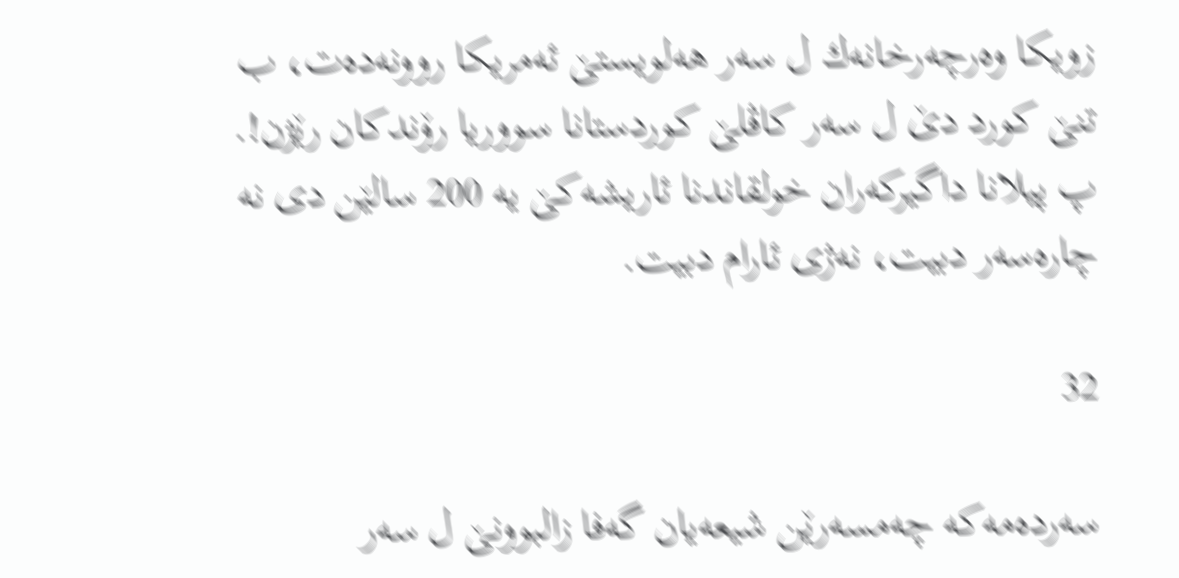زویكا وه‌رچه‌رخانه‌ك ل سه‌ر هه‌لویستێ ئه‌مریكا روونه‌ده‌ت، ب تنێ كورد دێ ل سه‌ر كاڤلێ كوردستانا سووریا رۆندكان رێژن!. پ پیلانا داگیركه‌ران خولقاندنا ئاریشه‌كێ یه‌ 200 سالێن دى نه‌ چاره‌سه‌ر دبیت، نه‌ژى ئارام دبیت.

32

سه‌رده‌مه‌كه‌ چه‌مسه‌رێن شیعه‌یان گه‌فا زالبوونێ ل سه‌ر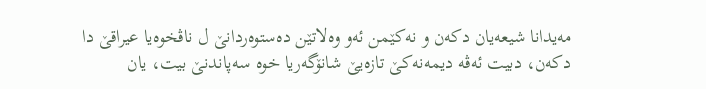مه‌یدانا شیعه‌یان دكه‌ن و نه‌كێمن ئه‌و وه‌لاتێن ده‌ستوه‌ردانێ ل ناڤخوه‌یا عیراقێ دا دكه‌ن، دبیت ئه‌ڤه‌ دیمه‌نه‌كێ تازه‌یێ شانۆگه‌ریا خوه‌ سه‌پاندنێ بیت، یان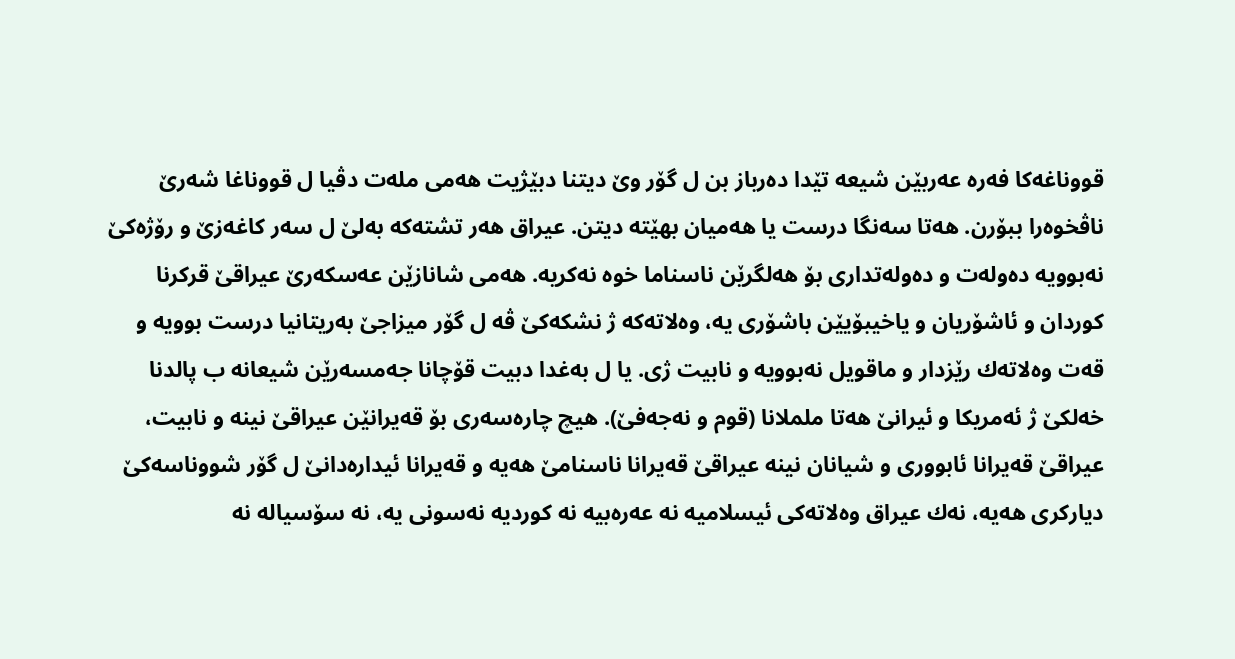قووناغه‌كا فه‌ره‌ عه‌ربێن شیعه‌ تێدا ده‌رباز بن ل گۆر وێ دیتنا دبێژیت هه‌مى مله‌ت دڤیا ل قووناغا شه‌رێ ناڤخوه‌را ببۆرن. هه‌تا سه‌نگا درست یا هه‌میان بهێته‌ دیتن. عیراق هه‌ر تشته‌كه‌ به‌لێ ل سه‌ر كاغه‌زێ و رۆژه‌كێ نه‌بوویه‌ ده‌وله‌ت و ده‌وله‌تدارى بۆ هه‌لگرێن ناسناما خوه‌ نه‌كریه‌. هه‌مى شانازێن عه‌سكه‌رێ عیراقێ قركرنا كوردان و ئاشۆریان و یاخیبۆیێن باشۆرى یه‌، وه‌لاته‌كه‌ ژ نشكه‌كێ ڤه‌ ل گۆر میزاجێ به‌ریتانیا درست بوویه‌ و قه‌ت وه‌لاته‌ك رێزدار و ماقویل نه‌بوویه‌ و نابیت ژی. یا ل به‌غدا دبیت قۆچانا جه‌مسه‌رێن شیعانه‌ ب پالدنا خه‌لكێ ژ ئه‌مریكا و ئیرانێ هه‌تا ململانا (قوم و نه‌جه‌فێ). هیچ چاره‌سه‌رى بۆ قه‌یرانێن عیراقێ نینه‌ و نابیت، عیراقێ قه‌یرانا ئابوورى و شیانان نینه‌ عیراقێ قه‌یرانا ناسنامێ هه‌یه‌ و قه‌یرانا ئیداره‌دانێ ل گۆر شووناسه‌كێ دیاركرى هه‌یه‌، نه‌ك عیراق وه‌لاته‌كى ئیسلامیه‌ نه‌ عه‌ره‌بیه‌ نه‌ كوردیه‌ نه‌سونی یه‌، نه‌ سۆسیاله‌ نه‌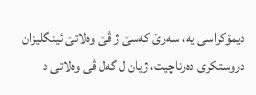دیمۆكراسى یه‌، سه‌رێ كه‌سێ ژ ڤێ وه‌لاتێ ئینگلیزان دروستكرى ده‌رناچیت، ژیان ل گه‌ل ڤى وه‌لاتى د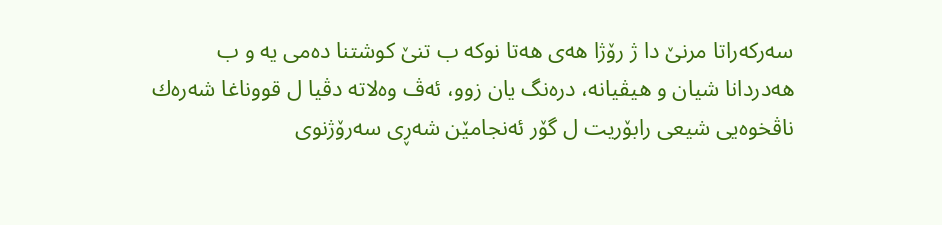سه‌ركه‌راتا مرنێ دا ژ رۆژا هه‌ى هه‌تا نوكه‌ ب تنێ كوشتنا ده‌مى یه‌ و ب هه‌دردانا شیان و هیڤیانه‌، دره‌نگ یان زوو، ئه‌ڤ وه‌لاته‌ دڤیا ل قووناغا شه‌ره‌ك ناڤخوه‌یى شیعى رابۆریت ل گۆر ئه‌نجامێن شه‌ڕى سه‌رۆژنوى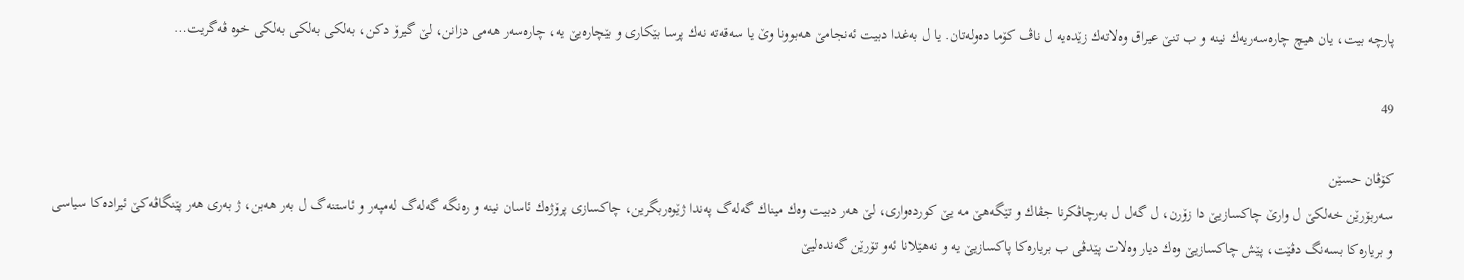پارچه‌ بیت، یان هیچ چاره‌سه‌ریه‌ك نینه‌ و ب تنێ عیراق وه‌لاته‌ك زێده‌یه‌ ل ناڤ كۆما ده‌وله‌تان. یا ل به‌غدا دبیت ئه‌نجامێ هه‌بوونا وێ یا سه‌قه‌ته‌ نه‌ك پرسا بێكارى و بێچاره‌یێ یه‌، چاره‌سه‌ر هه‌مى دزانن، لێ گیرۆ دكن، به‌لكى به‌لكى به‌لكى خوه‌ ڤه‌گریت…

49

كۆڤان حسێن
سه‌ربۆرێن خه‌لكێ ل وارێ چاكسازیێ دا زۆرن، ل گه‌ل ل به‌رچاڤكرنا جڤاك و تێگه‌هێ مه‌ یێ كورده‌وارى، لێ هه‌ر دبیت وه‌ك میناك گه‌له‌گ په‌ندا ژێوه‌ربگرین، چاكسازى پرۆژه‌ك ئاسان نینه‌ و ره‌نگه‌ گه‌له‌گ له‌مپه‌ر و ئاستنه‌گ ل به‌ر هه‌بن، ژ به‌رى هه‌ر پێنگاڤه‌كێ ئیراده‌كا سیاسى و بریاره‌كا بسه‌نگ دڤێت، پێش چاكسازیێ وه‌ك دیار وه‌لات پێدڤى ب بریاره‌كا پاكسازیێ یه‌ و نه‌هێلانا ئه‌و تۆرێن گه‌نده‌لیێ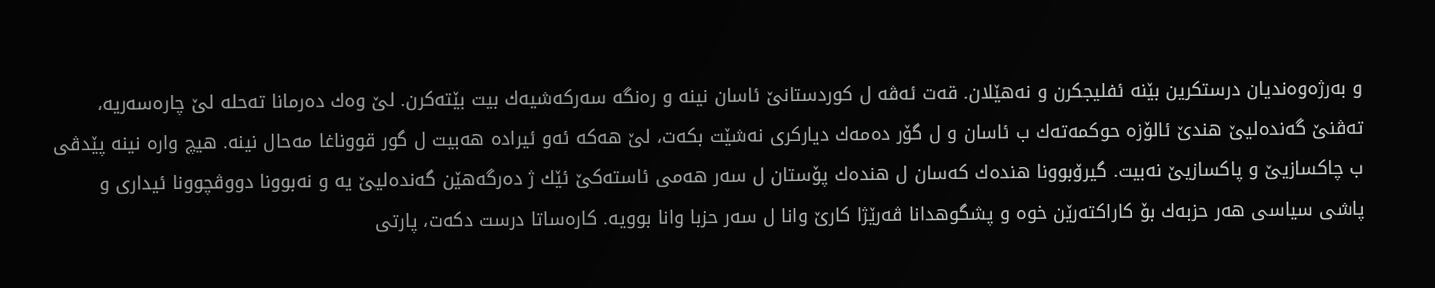و به‌رژه‌وه‌ندیان درستكرین بێنه‌ ئفلیجكرن و نه‌هێلان. قه‌ت ئه‌ڤه‌ ل كوردستانێ ئاسان نینه‌ و ره‌نگه‌ سه‌ركه‌شیه‌ك بیت بێته‌كرن. لێ وه‌ك ده‌رمانا ته‌حله‌ لێ چاره‌سه‌ریه‌، ته‌ڤنێ گه‌نده‌لیێ هندێ ئالۆزه‌ حوكمه‌ته‌ك ب ئاسان و ل گۆر ده‌مه‌ك دیاركرى نه‌شێت بكه‌ت، لێ هه‌كه‌ ئه‌و ئیراده‌ هه‌بیت ل گور قووناغا مه‌حال نینه‌. هیچ واره‌ نینه‌ پێدڤى ب چاكسازیێ و پاكسازیێ نه‌بیت. گیرۆبوونا هنده‌ك كه‌سان ل هنده‌ك پۆستان ل سه‌ر هه‌مى ئاسته‌كێ ئێك ژ ده‌رگه‌هێن گه‌نده‌لیێ یه‌ و نه‌بوونا دووڤچوونا ئیدارى و پاشى سیاسى هه‌ر حزبه‌ك بۆ كاراكته‌رێن خوه‌ و پشگوهدانا ڤه‌رێژا كارێ وانا ل سه‌ر حزبا وانا بوویه‌. كاره‌ساتا درست دكه‌ت، پارتى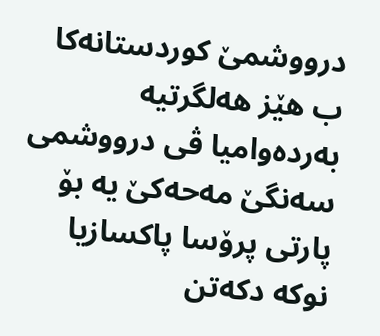درووشمێ كوردستانه‌كا ب هێز هه‌لگرتیه‌ به‌رده‌وامیا ڤى درووشمى سه‌نگێ مه‌حه‌كێ یه‌ بۆ پارتى پرۆسا پاكسازیا نوكه‌ دكه‌تن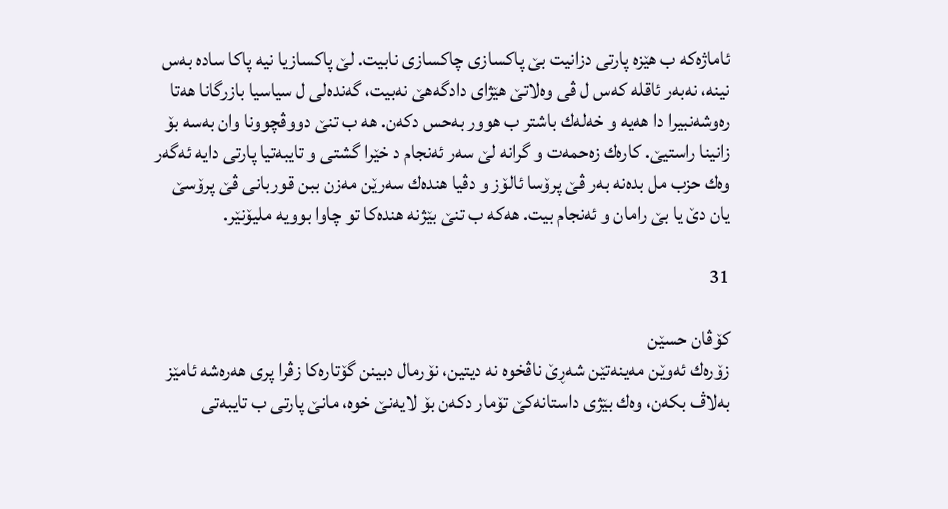ئاماژه‌كه‌ ب هێزه‌ پارتى دزانیت بێ پاكسازى چاكسازى نابیت. لێ پاكسازیا نیه‌ پاكا ساده‌ به‌س نینه‌، نه‌به‌ر ئاقله‌ كه‌س ل ڤى وه‌لاتێ هێژاى دادگه‌هێ نه‌بیت، گه‌نده‌لى ل سیاسیا بازرگانا هه‌تا ره‌وشه‌نبیرا دا هه‌یه‌ و خه‌له‌ك باشتر ب هوور به‌حس دكه‌ن. هه‌ ب تنێ دووڤچوونا وان به‌سه‌ بۆ زانینا راستیێ. كاره‌ك زه‌حمه‌ت و گرانه‌ لێ سه‌ر ئه‌نجام د خێرا گشتى و تایبه‌تیا پارتى دایه‌ ئه‌گه‌ر وه‌ك حزب مل بده‌نه‌ به‌ر ڤێ پرۆسا ئالۆز و دڤیا هنده‌ك سه‌رێن مه‌زن ببن قوربانى ڤێ پرۆسێ یان دێ یا بێ رامان و ئه‌نجام بیت. هه‌كه‌ ب تنێ بێژنه‌ هنده‌كا تو چاوا بوویه‌ ملیۆنێر.

31

كۆڤان حسێن
زۆره‌ك ئه‌وێن مه‌ینه‌تێن شه‌ڕێ ناڤخوه‌ نه‌ دیتین، نۆرمال دبینن گۆتاره‌كا زڤرا پرى هه‌ره‌شه‌ ئامێز به‌لاڤ بكه‌ن، وه‌ك بێژى داستانه‌كێ تۆمار دكه‌ن بۆ لایه‌نێ خوه‌، مانێ پارتى ب تایبه‌تى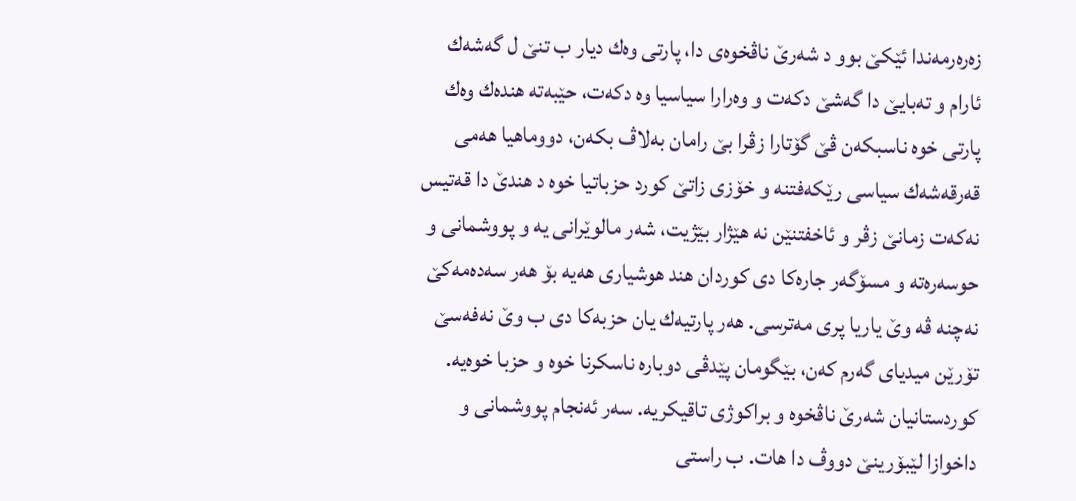زه‌ره‌رمه‌ندا ئێكێ بوو د شه‌رێ ناڤخوه‌ی دا، پارتى وه‌ك دیار ب تنێ ل گه‌شه‌ك ئارام و ته‌بایێ دا گه‌شێ دكه‌ت و وه‌رارا سیاسیا وه‌ دكه‌ت، حێبه‌ته‌ هنده‌ك وه‌ك پارتى خوه‌ ناسبكه‌ن ڤێ گۆتارا زڤرا بێ رامان به‌لاڤ بكه‌ن، دووماهیا هه‌مى قه‌رقه‌شه‌ك سیاسى رێكه‌فتنه‌ و خۆزى زاتێ كورد حزباتیا خوه‌ د هندێ دا قه‌تیس نه‌كه‌ت زمانێ زڤر و ئاخفتنێن نه‌ هێژار بێژیت، شه‌ر مالوێرانى یه‌ و پووشمانى و حوسه‌ره‌ته‌ و مسۆگه‌ر جاره‌كا دى كوردان هند هوشیارى هه‌یه‌ بۆ هه‌ر سه‌ده‌مه‌كێ نه‌چنه‌ ڤه‌ وێ یاریا پرى مه‌ترسى. هه‌ر پارتیه‌ك یان حزبه‌كا دى ب وێ نه‌فه‌سێ تۆرێن میدیاى گه‌رم كه‌ن، بێگومان پێدڤى دوباره‌ ناسكرنا خوه‌ و حزبا خوه‌یه‌. كوردستانیان شه‌رێ ناڤخوه‌ و براكوژى تاقیكریه‌. سه‌ر ئه‌نجام پووشمانى و داخوازا لێبۆرینێ دووڤ دا هات. ب راستى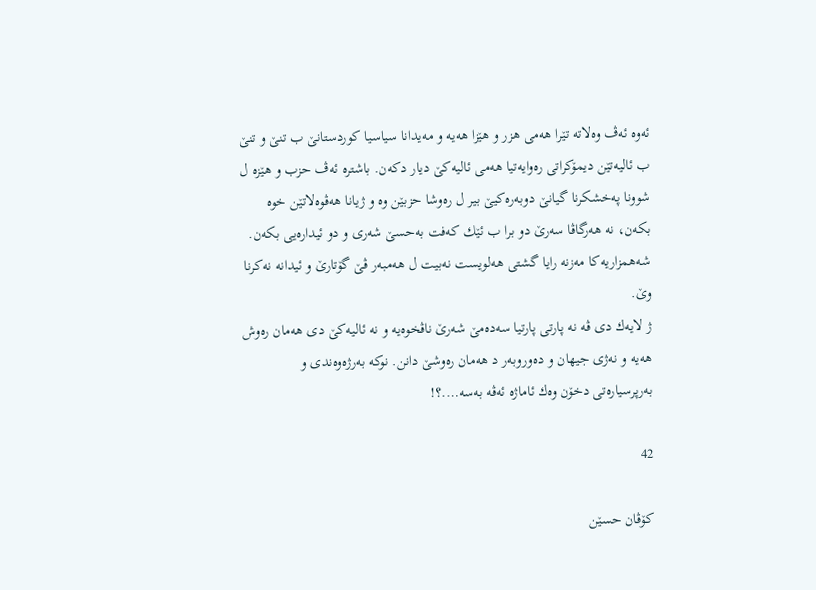ئه‌وه‌ ئه‌ڤ وه‌لاته‌ تێرا هه‌مى هزر و هێزا هه‌یه‌ و مه‌یدانا سیاسیا كوردستانێ ب تنێ و تنێ ب ئالیه‌تێن دیمۆكراتى ره‌وایه‌تیا هه‌مى ئالیه‌كێ دیار دكه‌ن. باشتره‌ ئه‌ڤ حزب و هێزه‌ ل شوونا په‌خشكرنا گیانێ دوبه‌ره‌كیێ بیر ل ره‌وشا حزبێن وه‌ و ژیانا هه‌ڤوه‌لاتێن خوه‌ بكه‌ن، نه‌ هه‌رگاڤا سه‌رێ دو برا ب ئێك كه‌فت به‌حسێ شه‌رى و دو ئیداره‌یى بكه‌ن. شه‌همزاریه‌كا مه‌زنه‌ رایا گشتى هه‌لویست نه‌بیت ل هه‌مبه‌ر ڤێ گۆتارێ و ئیدانه‌ نه‌كرنا وێ.
ژ لایه‌ك دى ڤه‌ نه‌ پارتى پارتیا سه‌ده‌مێ شه‌رێ ناڤخوه‌یه‌ و نه‌ ئالیه‌كێ دى هه‌مان ره‌وش هه‌یه‌ و نه‌ژى جیهان و ده‌وروبه‌ر د هه‌مان ره‌وشێ دانن. نوكه‌ به‌رژه‌وه‌ندى و به‌رپرسیاره‌تى دخۆن وه‌ك ئاماژه‌ ئه‌ڤه‌ به‌سه‌….؟!

42

كۆڤان حسێن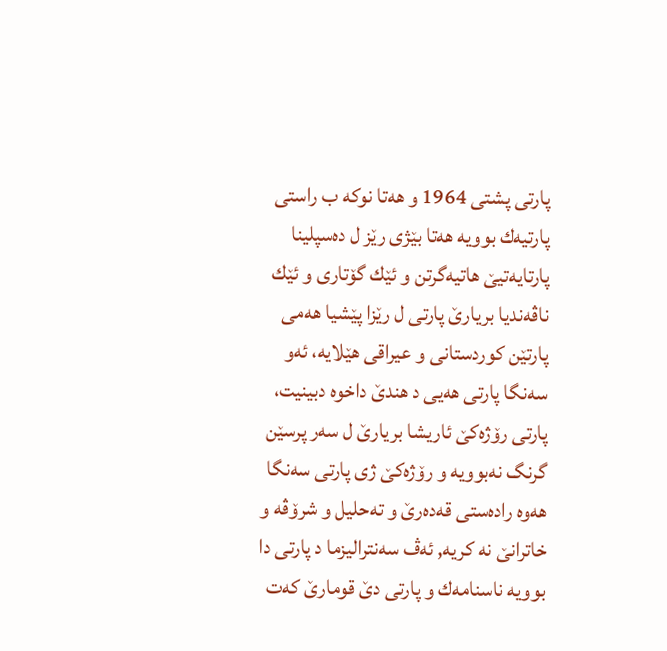پارتى پشتى 1964 و هه‌تا نوكه‌ ب راستى پارتیه‌ك بوویه‌ هه‌تا بێژى رێز ل ده‌سپلینا پارتایه‌تیێ هاتیه‌گرتن و ئێك گۆتارى و ئێك ناڤه‌ندیا بریارێ پارتى ل رێزا پێشیا هه‌مى پارتێن كوردستانى و عیراقى هێلایه‌، ئه‌و سه‌نگا پارتى هه‌یى د هندێ داخوه‌ دبینیت، پارتى رۆژه‌كێ ئاریشا بریارێ ل سه‌ر پرسێن گرنگ نه‌بوویه‌ و رۆژه‌كێ ژی پارتى سه‌نگا هه‌وه‌ راده‌ستى قه‌ده‌رێ و ته‌حلیل و شرۆڤه‌ و خاترانێ نه‌ كریه‌, ئه‌ڤ سه‌نترالیزما د پارتى دا بوویه‌ ناسنامه‌ك و پارتى دێ قومارێ كه‌ت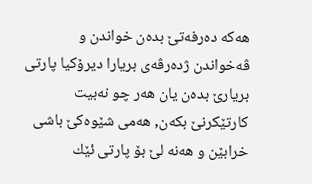هه‌كه‌ ده‌رفه‌تێ بده‌ن خواندن و ڤه‌خواندن ژده‌رڤه‌ى بریارا دیرۆكیا پارتى بریارێ بده‌ن یان هه‌ر چو نه‌بیت كارتێكرنێ بكه‌ن, هه‌مى شێوه‌كێ باشى خرابێن و هه‌نه‌ لێ بۆ پارتى ئێك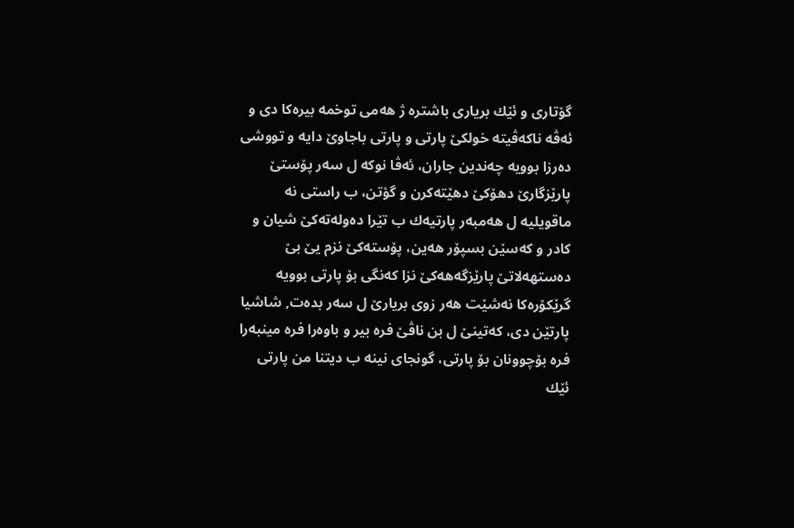گۆتارى و ئێك بریارى باشتره‌ ژ هه‌مى توخمه‌ بیره‌كا دى و ئه‌ڤه‌ ناكه‌ڤیته‌ خولكێ پارتى و پارتى باجاوێ دایه‌ و تووشى ده‌رزا بوویه‌ چه‌ندین جاران، ئه‌ڤا نوكه‌ ل سه‌ر پۆستێ پارێزگارێ دهۆكێ دهێته‌كرن و گۆتن، ب راستى نه‌ ماقویلیه‌ ل هه‌مبه‌ر پارتیه‌ك ب تێرا ده‌وله‌ته‌كێ شیان و كادر و كه‌سێن بسپۆر هه‌ین، پۆسته‌كێ نزم یێ بێ ده‌ستهه‌لاتێ پارێزگه‌هه‌كێ نزا كه‌نگى بۆ پارتى بوویه‌ گرێكۆره‌كا نه‌شێت هه‌ر زوى بریارێ ل سه‌ر بده‌ت, شاشیا پارتێن دى، كه‌تینێ ل بن ناڤێ فره‌ بیر و باوه‌را فره‌ مینبه‌را فره‌ بۆچوونان بۆ پارتى، گونجاى نینه‌ ب دیتنا من پارتى ئێك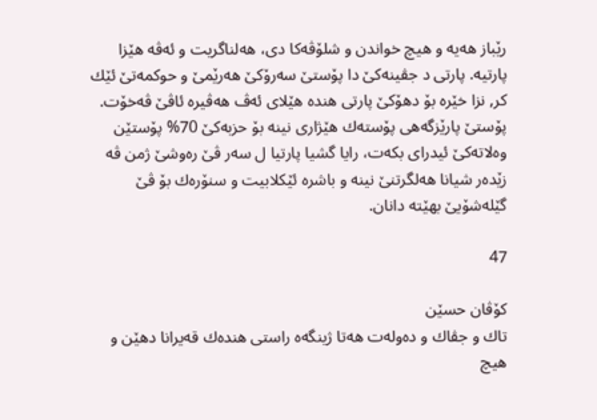رێباز هه‌یه‌ و هیچ خواندن و شلۆڤه‌كا دى، هه‌لناگریت و ئه‌ڤه‌ هێزا پارتیه‌. پارتى د جڤینه‌كێ دا پۆستێ سه‌رۆكێ هه‌رێمێ و حوكمه‌تێ ئێك كر, نزا خێره‌ بۆ دهۆكێ پارتى هنده‌ هێلاى ئه‌ڤ هه‌ڤیره‌ ئاڤێ ڤه‌خۆت.
پۆستێ پارێزگه‌هى پۆسته‌ك هێژارى نینه‌ بۆ حزبه‌كێ 70% پۆستێن وه‌لاته‌كێ ئیدراى بكه‌ت، رایا گشیا پارتیا ل سه‌ر ڤێ ره‌وشێ ژمن ڤه‌ زێده‌ر شیانا هه‌لگرتنێ نینه‌ و باشره‌ ئێكلابیت و سنۆره‌ك بۆ ڤێ گێله‌شۆیێ بهێته‌ دانان.

47

كۆڤان حسێن
تاك و جڤاك و ده‌وله‌ت هه‌تا ژینگه‌ه راستى هنده‌ك قه‌یرانا دهێن و هیچ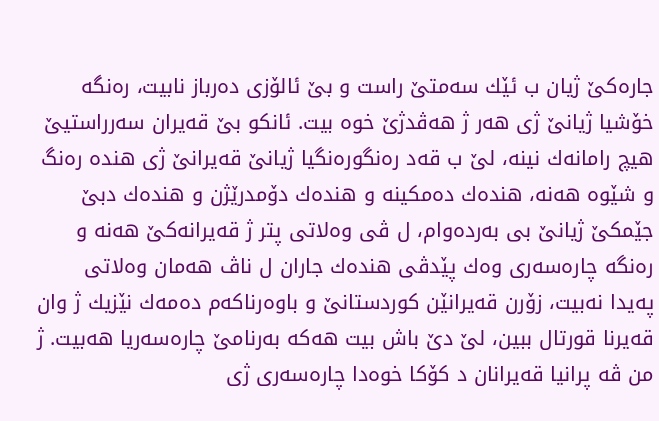جاره‌كێ ژیان ب ئێك سه‌متێ راست و بێ ئالۆزى ده‌رباز نابیت، ره‌نگه‌ خۆشیا ژیانێ ژی هه‌ر ژ هه‌ڤدژێ خوه‌ بیت. ئانكو بێ قه‌یران سه‌رراستیێ هیچ رامانه‌ك نینه‌، لێ ب قه‌د ره‌نگوره‌نگیا ژیانێ قه‌یرانێ ژی هنده‌ ره‌نگ و شێوه‌ هه‌نه‌، هنده‌ك ده‌مكینه‌ و هنده‌ك دۆمدرێژن و هنده‌ك دبێ جێمكێ ژیانێ بی به‌رده‌وام، ل ڤى وه‌لاتى پتر ژ قه‌یرانه‌كێ هه‌نه‌ و ره‌نگه‌ چاره‌سه‌رى وه‌ك پێدڤى هنده‌ك جاران ل ناڤ هه‌مان وه‌لاتى په‌یدا نه‌بیت، زۆرن قه‌یرانێن كوردستانێ و باوه‌رناكه‌م ده‌مه‌ك نێزیك ژ وان قه‌یرنا قورتال ببین، لێ دێ باش بیت هه‌كه‌ به‌رنامێ چاره‌سه‌ریا هه‌بیت. ژ من ڤه‌ پرانیا قه‌یرانان د كۆكا خوه‌دا چاره‌سه‌رى ژی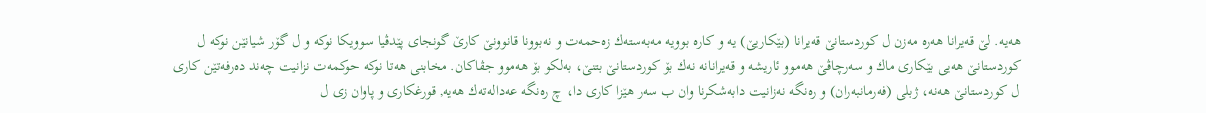هه‌یه‌. لێ قه‌یرانا هه‌ره‌ مه‌زن ل كوردستانێ قه‌یرانا (بێكاریێ) یه‌ و كاره‌ بوویه‌ مه‌به‌سته‌ك زه‌حمه‌ت و نه‌بوونا قانوونێ كارێ گونجاى پێدڤیا سوویكا نوكه‌ و ل گۆر شیانێن نوكه‌ ل كوردستانێ هه‌یى بێكارى ماك و سه‌رچاڤێ هه‌موو ئاریشه‌ و قه‌یرانانه‌ نه‌ك بۆ كوردستانێ بتنێ، به‌لكو بۆ هه‌موو جڤاكان. مخابنى هه‌تا نوكه‌ حوكمه‌ت نزانیت چه‌ند ده‌رفه‌تێن كارى ل كوردستانێ هه‌نه‌، ژبلى (فه‌رمانبه‌ران) و ره‌نگه‌ نه‌زانیت دابه‌شكرنا وان ب سه‌ر هێزا كارى دا، چ ره‌نگه‌ عه‌داله‌ته‌ك هه‌یه‌, قورغكارى و پاوان زى ل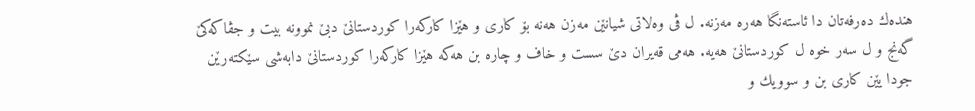هنده‌ك ده‌رفه‌تان دا ئاسته‌نگا هه‌ره‌ مه‌زنه‌. ل ڤى وه‌لاتى شیانێن مه‌زن هه‌نه‌ بۆ كارى و هێزا كاركه‌را كوردستانێ دبێ نموونه‌ بیت و جڤاكه‌كێ گه‌نج و ل سه‌ر خوه‌ ل كوردستانێ هه‌یه‌. هه‌مى قه‌یران دێ سست و خاف و چاره‌ بن هه‌كه‌ هێزا كاركه‌را كوردستانێ دابه‌شى سێكته‌رێن جودا یێن كارى بن و سوویك و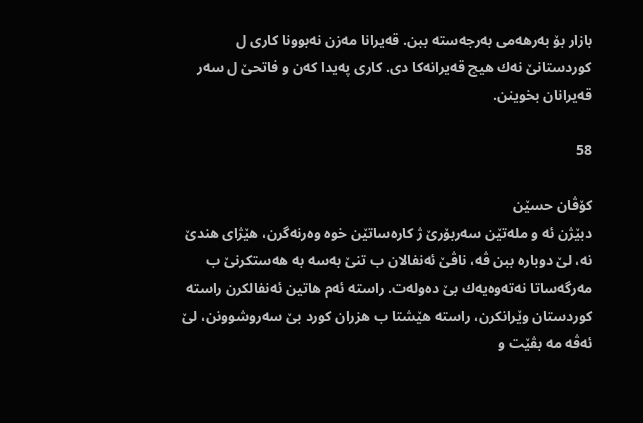بازار بۆ به‌رهه‌مى به‌رجه‌سته‌ ببن. قه‌یرانا مه‌زن نه‌بوونا كارى ل كوردستانێ نه‌ك هیچ قه‌یرانه‌كا دى. كارى په‌یدا كه‌ن و فاتحێ ل سه‌ر قه‌یرانان بخوینن.

58

كۆڤان حسێن
دبێژن ئه‌ و مله‌تێن سه‌ربۆرێ ژ كاره‌ساتێن خوه‌ وه‌رنه‌گرن، هێژاى هندێ نه‌، لێ دوباره‌ ببن ڤه‌، ناڤێ ئه‌نفالان ب تنێ به‌سه‌ به‌ هه‌ستكرنێ ب مه‌رگه‌ساتا نه‌ته‌وه‌یه‌ك بێ ده‌وله‌ت. راسته‌ ئه‌م هاتین ئه‌نفالكرن راسته‌ كوردستان وێرانكرن، راسته‌ هێشتا ب هزران كورد بێ سه‌روشوونن، لێ ئه‌ڤه‌ مه‌ بڤێت و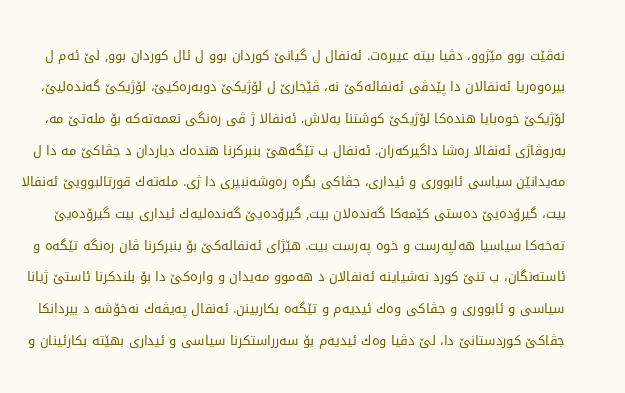نه‌ڤێت بوو مێژوو، دڤیا بیته‌ عیبره‌ت. ئه‌نفال ل گیانێ كوردان بوو ل ئال كوردان بوو, لێ ئه‌م ل بیره‌وه‌ریا ئه‌نفالان دا پێدڤى ئه‌نفاله‌كێ نه‌، ڤێجارێ ل لۆژیكێ دوبه‌ره‌كیێ، لۆژیكێ گه‌نده‌لیێ، لۆژیكێ خوه‌بایا هنده‌كا لۆژیكێ كوشتنا به‌لاش. ئه‌نفالا ژ ڤى ره‌نگى نعمه‌ته‌كه‌ بۆ مله‌تێ مه‌، به‌روڤاژى ئه‌نفالا ره‌شا داگیركه‌ران. ئه‌نفال ب تێگه‌هێ بنبركرنا هنده‌ك دیاردان د جڤاكێ مه‌ دا ل مه‌یدانێن سیاسى ئابوورى و ئیدارى، جڤاكى بگره‌ ره‌وشه‌نبیرى دا ژی. مله‌ته‌ك قورتالبوویێ ئه‌نفالا بیت، گیرۆده‌یێ ده‌ستى كێمه‌كا گه‌نده‌لان بیت, گیرۆده‌یێ گه‌نده‌لیه‌ك ئیدارى بیت گیرۆده‌یێ ته‌خه‌كا سیاسیا هه‌لپه‌رست و خوه‌ په‌رست بیت. هێژاى ئه‌نفاله‌كێ بۆ بنبركرنا ڤان ره‌نگه‌ تێگه‌ه و ئاسته‌نگان، ب تنێ كورد نه‌شیاینه‌ ئه‌نفالان د هه‌موو مه‌یدان و واره‌كێ دا بۆ بلندكرنا ئاستێ ژیانا سیاسى و ئابوورى و جڤاكى وه‌ك ئیدیه‌م و تێگه‌ه بكاربینن. ئه‌نفال په‌یڤه‌ك نه‌خۆشه‌ د بیردانكا جڤاكێ كوردستانێ دا، لێ دڤیا وه‌ك ئیدیه‌م بۆ سه‌رراستكرنا سیاسى و ئیدارى بهێته‌ بكارئینان و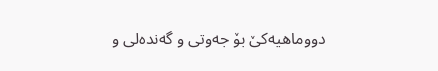دووماهیه‌كێ بۆ جه‌وتى و گه‌نده‌لى و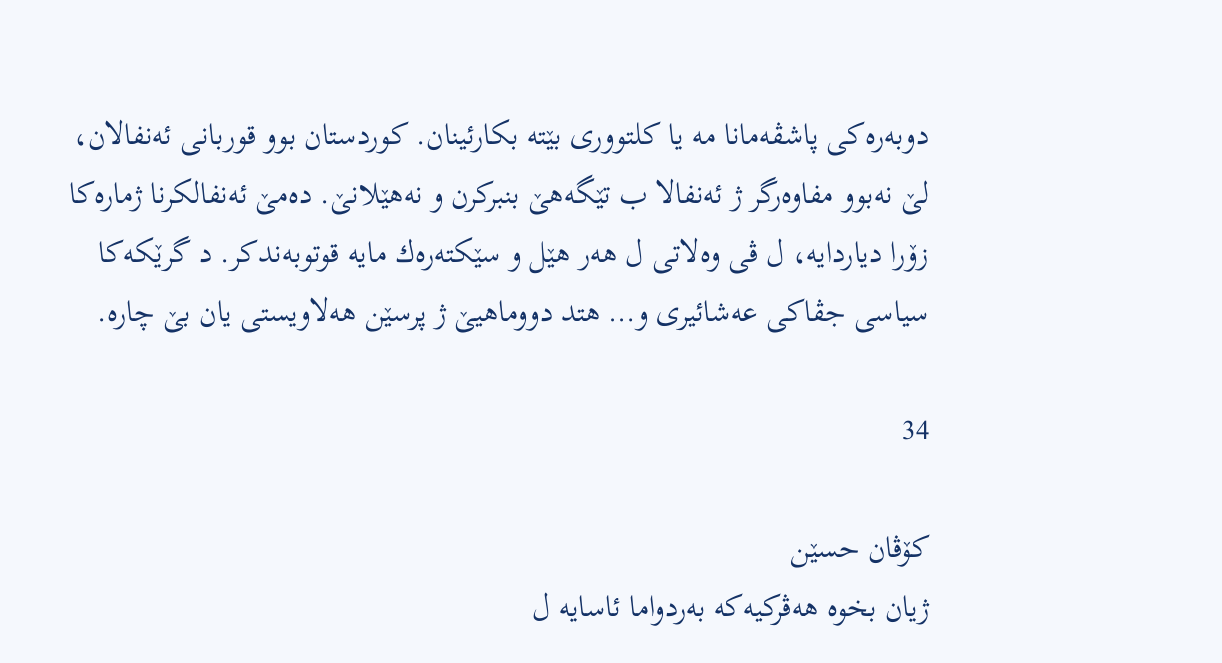دوبه‌ره‌كى پاشڤه‌مانا مه‌ یا كلتوورى بێته‌ بكارئینان. كوردستان بوو قوربانى ئه‌نفالان، لێ نه‌بوو مفاوه‌رگر ژ ئه‌نفالا ب تێگه‌هێ بنبركرن و نه‌هێلانێ. ده‌مێ ئه‌نفالكرنا ژماره‌كا زۆرا دیاردایه‌، ل ڤى وه‌لاتى ل هه‌ر هێل و سێكته‌ره‌ك مایه‌ قوتوبه‌ندكر. د گرێكه‌كا سیاسى جڤاكى عه‌شائیرى و… هتد دووماهیێ ژ پرسێن هه‌لاویستى یان بێ چاره‌.

34

كۆڤان حسێن
ژیان بخوه‌ هه‌ڤركیه‌كه‌ به‌ردواما ئاسایه‌ ل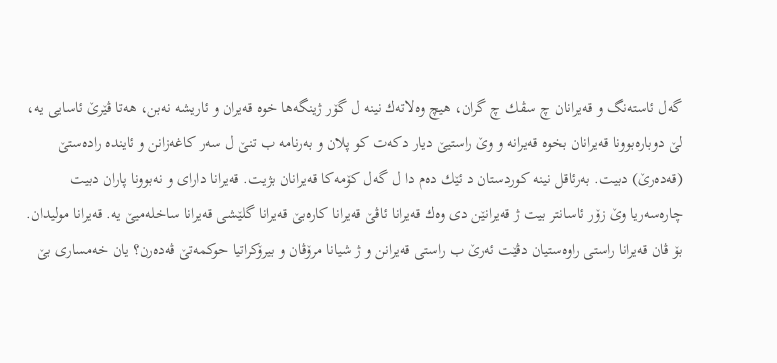گه‌ل ئاسته‌نگ و قه‌یرانان چ سڤك چ گران، هیچ وه‌لاته‌ك نینه‌ ل گۆر ژینگه‌ها خوه‌ قه‌یران و ئاریشه‌ نه‌بن، هه‌تا ڤێرێ ئاسایى یه‌، لێ دوباره‌بوونا قه‌یرانان بخوه‌ قه‌یرانه‌ و وێ راستیێ دیار دكه‌ت كو پلان و به‌رنامه‌ ب تنێ ل سه‌ر كاغه‌زانن و ئاینده‌ راده‌ستێ (قه‌ده‌رێ) دبیت. به‌رئاقل نینه‌ كوردستان د ئێك ده‌م دا ل گه‌ل كۆمه‌كا قه‌یرانان بژیت. قه‌یرانا داراى و نه‌بوونا پاران دبیت چاره‌سه‌ریا وێ زۆر ئاسانتر بیت ژ قه‌یرانێن دى وه‌ك قه‌یرانا ئاڤێ قه‌یرانا كاره‌بێ قه‌یرانا گلێشى قه‌یرانا ساخله‌میێ یه‌. قه‌یرانا مولیدان. بۆ ڤان قه‌یرانا راستى راوه‌ستیان دڤێت ئه‌رێ ب راستى قه‌یرانن و ژ شیانا مرۆڤان و بیرۆكراتیا حوكمه‌تێ ڤه‌ده‌رن؟ یان خه‌مسارى بێ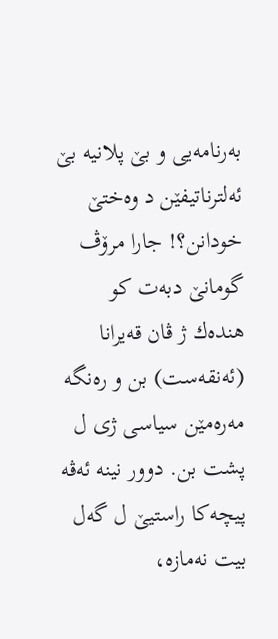به‌رنامه‌یى و بێ پلانیه‌ بێ ئه‌لترناتیفێن د وه‌ختێ خودانن؟! جارا مرۆڤ گومانێ دبه‌ت كو هنده‌ك ژ ڤان قه‌یرانا (ئه‌نقه‌ست) بن و ره‌نگه‌ مه‌ره‌مێن سیاسى ژی ل پشت بن. دوور نینه‌ ئه‌ڤه‌ پیچه‌كا راستیێ ل گه‌ل بیت نه‌مازه‌،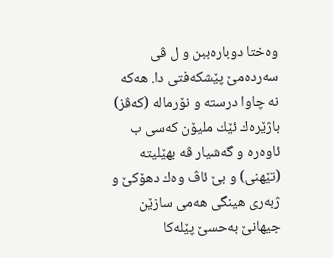وه‌ختا دوباره‌ببن و ل ڤى سه‌رده‌مێ پێشكه‌فتى دا. هه‌كه‌ نه‌ چاوا درسته‌ و نۆرماله‌ (كه‌ڤز) باژێره‌ك ئێك ملیۆن كه‌سى ب ئاوه‌ره‌ و گه‌شیار ڤه‌ بهێلیته‌ (تێهنى) و بێ ئاڤ وه‌ك دهۆكێ و ژبه‌رى هینگى هه‌مى سازێن جیهانێ به‌حسێ پێله‌كا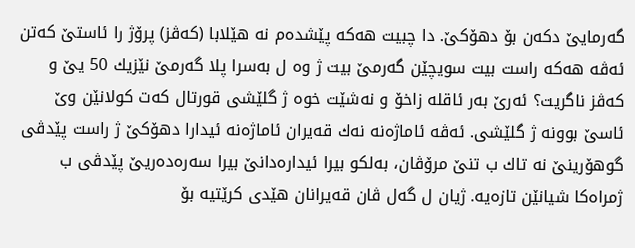گه‌رمایێ دكه‌ن بۆ دهۆكێ. دا چبیت هه‌كه‌ پێشده‌م نه‌ هێلابا (كه‌ڤز) پرۆژ را ئاستێ كه‌تن ئه‌ڤه‌ هه‌كه‌ راست بیت سویچێن گه‌رمێ بیت ژ وه‌ ل به‌سرا پلا گه‌رمێ نێزیك 50 یێ و كه‌ڤز ناگریت؟ ئه‌رێ به‌ر ئاقله‌ زاخۆ و نه‌شێت خوه‌ ژ گلێشى قورتال كه‌ت كولانێن وێ ئاسێ بوونه‌ ژ گلێشى. ئه‌ڤه‌ ئاماژه‌نه‌ نه‌ك قه‌یران ئاماژه‌نه‌ ئیدارا دهۆكێ ژ راست پێدڤى گوهۆرینێ نه‌ تاك ب تنێ مرۆڤان، به‌لكو بیرا ئیداره‌دانێ بیرا سه‌ره‌ده‌ریێ پێدڤى ب ژمراه‌كا شیانێن تازه‌یه‌. ژیان ل گه‌ل ڤان قه‌یرانان هێدى كرێتیه‌ بۆ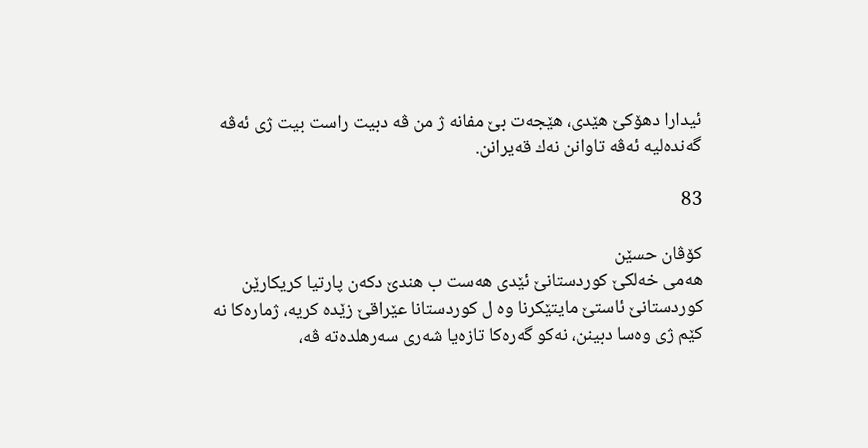ئیدارا دهۆكێ هێدى، هێجه‌ت بێ مفانه‌ ژ من ڤه‌ دبیت راست بیت ژی ئه‌ڤه‌ گه‌نده‌لیه‌ ئه‌ڤه‌ تاوانن نه‌ك قه‌یرانن.

83

كۆڤان حسێن
هه‌مى خه‌لكێ كوردستانێ ئێدى هه‌ست ب هندێ دكه‌ن پارتیا كریكارێن كوردستانێ ئاستێ مایتێكرنا وه‌ ل كوردستانا عێراقێ زێده‌ كریه‌، ژماره‌كا نه‌ كێم ژی وه‌سا دبینن، نه‌كو گه‌ره‌كا تازه‌یا شه‌رى سه‌رهلده‌ته‌ ڤه‌،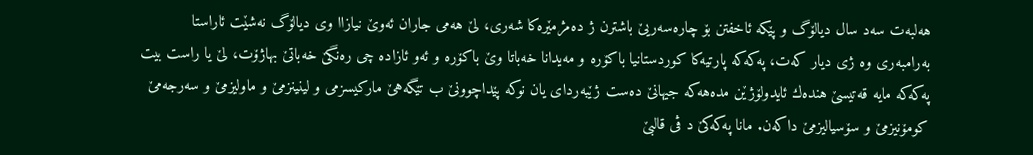هه‌لبه‌ت سه‌د سال دیالۆگ و پێكه‌ ئاخفتن بۆ چاره‌سه‌ریێ باشترن ژ ده‌مژمێره‌كا شه‌رى، لێ هه‌مى جاران ئه‌وێ نیازاا وى دیالۆگ نه‌شێت ئاراستا به‌رامبه‌رى وه‌ ژی دیار كه‌ت، په‌كه‌كه‌ پارتیه‌كا كوردستانیا باكۆره‌ و مه‌یدانا خه‌باتا وێ باكۆره‌ و ئه‌و ئازاده‌ چى ره‌نگێ خه‌باتێ بهاژۆت، لێ یا راست بیت په‌كه‌كه‌ مایه‌ قه‌تیسێ هنده‌ك ئایدولۆژێن مده‌هه‌كه‌ جیهانێ ده‌ست ژێبه‌رداى یان نوكه‌ پێداچوونێ ب تێگه‌هێ ماركیسزمى و لینینزمێ و ماولیزمێ و سه‌رجه‌مێ كومۆنیزمێ و سۆسیالیزمێ داكه‌ن. مانا په‌كه‌كێ د ڤى قالبێ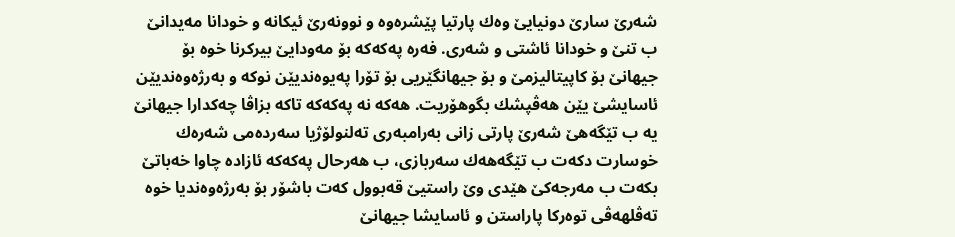شه‌رێ سارێ دونیایێ وه‌ك پارتیا پێشره‌وه‌ و نوونه‌رێ ئیكانه‌ و خودانا مه‌یدانێ ب تنێ و خودانا ئاشتى و شه‌رى. فه‌ره‌ په‌كه‌كه‌ بۆ مه‌ودایێ بیركرنا خوه‌ بۆ جیهانێ بۆ كاپیتالیزمێ و بۆ جیهانگێریى بۆ تۆرا په‌یوه‌ندیێن نوكه‌ و به‌رژه‌وه‌ندیێن ئاسایشێ یێن هه‌ڤپشك بگوهۆریت. هه‌كه‌ نه‌ په‌كه‌كه‌ تاكه‌ بزاڤا چه‌كدارا جیهانێ یه‌ ب تێگه‌هێ شه‌رێ پارتى زانى به‌رامبه‌رى ته‌لنولۆژیا سه‌رده‌مى شه‌ره‌ك خوسارت دكه‌ت ب تێگه‌هه‌ك سه‌ربازى، ب هه‌رحال په‌كه‌كه‌ ئازاده‌ چاوا خه‌باتێ بكه‌ت ب مه‌رجه‌كێ هێدى وێ راستیێ قه‌بوول كه‌ت باشۆر بۆ به‌رژه‌وه‌ندیا خوه‌ ته‌ڤلهه‌ڤى توه‌ركا پاراستن و ئاسایشا جیهانێ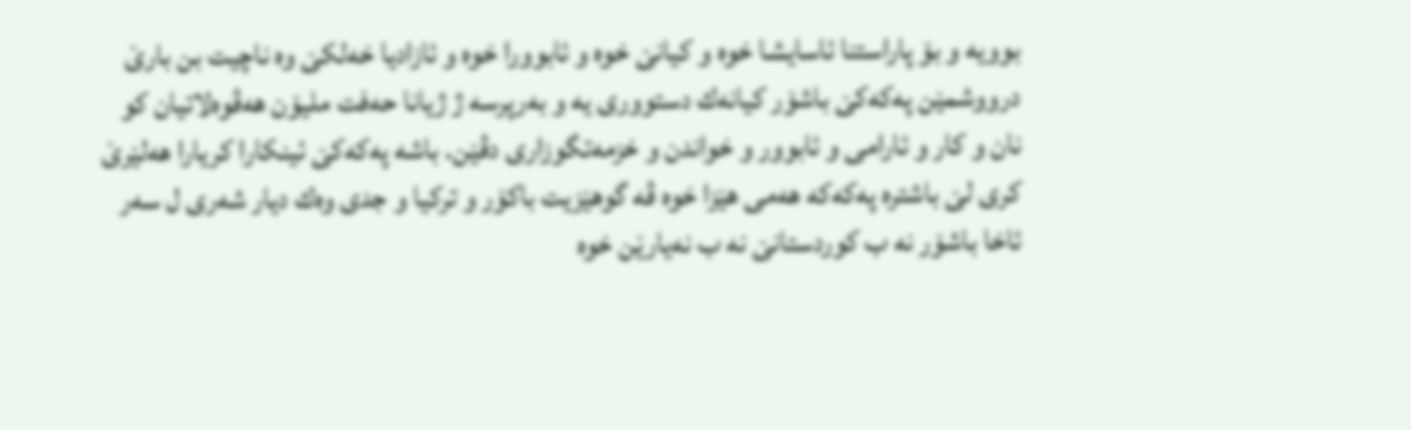بوویه‌ و بۆ پاراستنا ئاسایشا خوه‌ و كیانێ خوه‌ و ئابوورا خوه‌ و ئازادیا خه‌لكێ وه‌ ناچیت بن بارێ درووشمێن په‌كه‌كێ باشۆر كیانه‌ك دستوورى یه‌ و به‌رپرسه‌ ژ ژیانا حه‌فت ملیۆن هه‌ڤوه‌لاتیان كو نان و كار و ئارامى و ئابوور و خواندن و خزمه‌تگوزارى دڤێن. باشه‌ په‌كه‌كێ ئینكارا كریارا هه‌لێرێ كرى لێ باشتره‌ په‌كه‌كه‌ هه‌مى هێزا خوه‌ ڤه‌ گوهێزیت باكۆر و تركیا و جدى وه‌ك دیار شه‌رى ل سه‌ر ئاخا باشۆر نه‌ ب كوردستانێ نه‌ ب نه‌یارێن خوه‌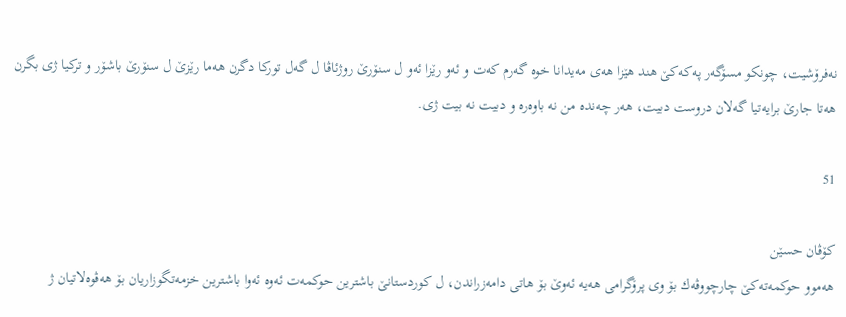نه‌فرۆشیت، چونكو مسۆگه‌ر په‌كه‌كێ هند هێزا هه‌ى مه‌یدانا خوه‌ گه‌رم كه‌ت و ئه‌و رێزا ئه‌و ل سنۆرێ روژئاڤا ل گه‌ل توركا دگرن هه‌ما رێزێ ل سنۆرێ باشۆر و تركیا ژی بگرن هه‌تا جارێ برایه‌تیا گه‌لان دروست دبیت، هه‌ر چه‌نده‌ من نه‌ باوه‌ره‌ و دبیت نه‌ بیت ژی.

51

كۆڤان حسێن
هه‌موو حوكمه‌ته‌كێ چارچووڤه‌ك بۆ وى پرۆگرامى هه‌یه‌ ئه‌وێ بۆ هاتى دامه‌زراندن، ل كوردستانێ باشترین حوكمه‌ت ئه‌وه‌ ئه‌وا باشترین خزمه‌تگوزاریان بۆ هه‌ڤوه‌لاتیان ژ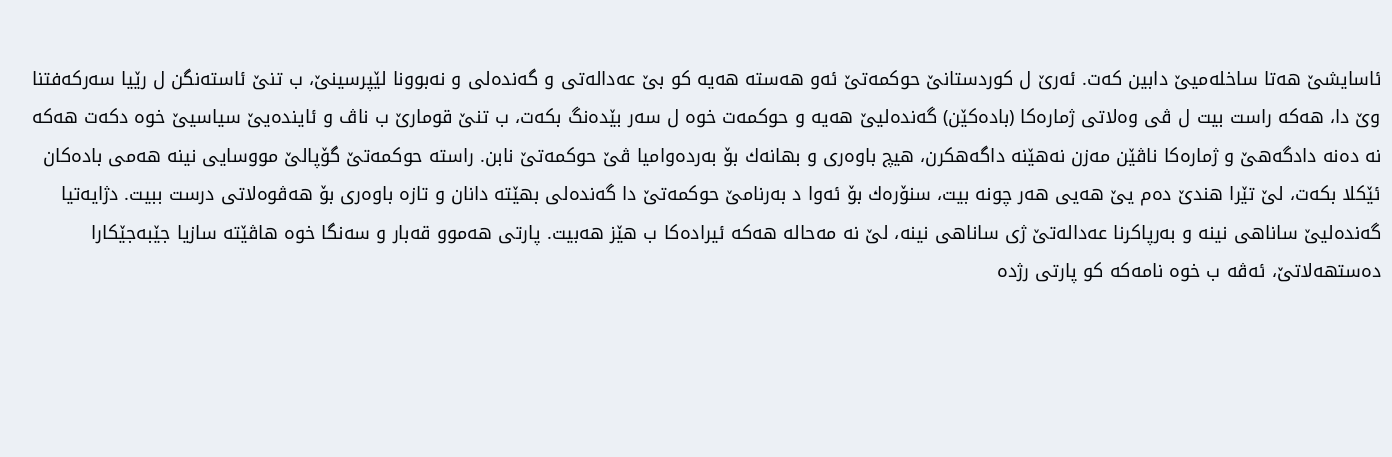ئاسایشێ هه‌تا ساخله‌میێ دابین كه‌ت. ئه‌رێ ل كوردستانێ حوكمه‌تێ ئه‌و هه‌سته‌ هه‌یه‌ كو بێ عه‌داله‌تى و گه‌نده‌لى و نه‌بوونا لێپرسینێ، ب تنێ ئاسته‌نگن ل رێیا سه‌ركه‌فتنا وێ دا، هه‌كه‌ راست بیت ل ڤى وه‌لاتى ژماره‌كا (باده‌كێن) گه‌نده‌لیێ هه‌یه‌ و حوكمه‌ت خوه‌ ل سه‌ر بێده‌نگ بكه‌ت، ب تنێ قومارێ ب ناڤ و ئاینده‌یێ سیاسیێ خوه‌ دكه‌ت هه‌كه‌ نه‌ ده‌نه‌ دادگه‌هێ و ژماره‌كا ناڤێن مه‌زن نه‌هێنه‌ داگه‌هكرن، هیچ باوه‌رى و بهانه‌ك بۆ به‌رده‌وامیا ڤێ حوكمه‌تێ نابن. راسته‌ حوكمه‌تێ گۆپالێ مووسایى نینه‌ هه‌مى باده‌كان ئێكلا بكه‌ت، لێ تێرا هندێ ده‌م یێ هه‌یی هه‌ر چونه‌ بیت، سنۆره‌ك بۆ ئه‌وا د به‌رنامێ حوكمه‌تێ دا گه‌نده‌لى بهێته‌ دانان و تازه‌ باوه‌رى بۆ هه‌ڤوه‌لاتى درست ببیت. دژایه‌تیا گه‌نده‌لیێ ساناهى نینه‌ و به‌رپاكرنا عه‌داله‌تێ ژی ساناهى نینه‌، لێ نه‌ مه‌حاله‌ هه‌كه‌ ئیراده‌كا ب هێز هه‌بیت. پارتى هه‌موو قه‌بار و سه‌نگا خوه‌ هاڤێته‌ سازیا جێبه‌جێكارا ده‌ستهه‌لاتێ، ئه‌ڤه‌ ب خوه‌ نامه‌كه‌ كو پارتى رژده‌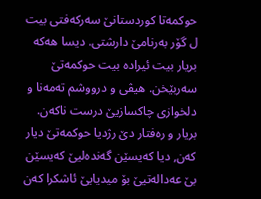حوكمه‌تا كوردستانێ سه‌ركه‌فتى بیت ل گۆر به‌رنامێ دارشتى. دیسا هه‌كه‌ بریار بیت ئیراده‌ بیت حوكمه‌تێ سه‌ربێخن. هیڤى و درووشم ته‌مه‌نا و دلخوازى چاكسازیێ درست ناكه‌ن. بریار و ره‌فتار دێ رژدیا حوكمه‌تێ دیار كه‌ن, دیا كه‌یسێن گه‌نده‌لیێ كه‌یسێن بێ عه‌داله‌تیێ بۆ میدیایێ ئاشكرا كه‌ن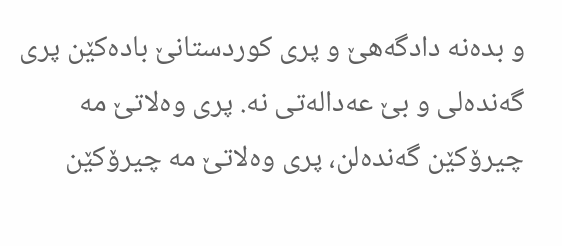و بده‌نه‌ دادگه‌هێ و پرى كوردستانێ باده‌كێن پرى گه‌نده‌لى و بێ عه‌داله‌تى نه‌. پرى وه‌لاتێ مه‌ چیرۆكێن گه‌نده‌لن، پرى وه‌لاتێ مه‌ چیرۆكێن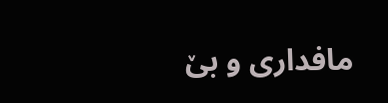مافدارى و بێ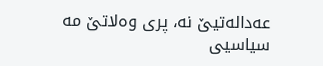عه‌داله‌تیێ نه‌، پرى وه‌لاتێ مه‌ سیاسیى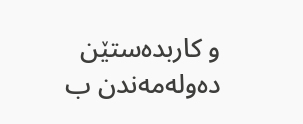و كاربده‌ستێن ده‌وله‌مه‌ندن ب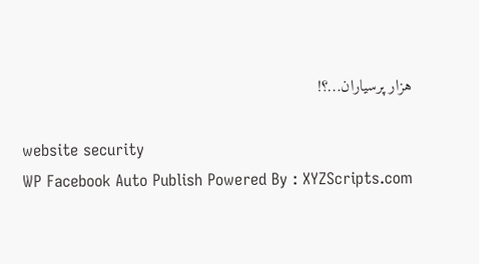هزار پرسیاران…؟!

website security
WP Facebook Auto Publish Powered By : XYZScripts.com